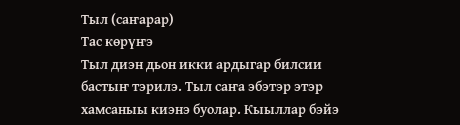Тыл (саҥарар)
Тас көрүҥэ
Тыл диэн дьон икки ардыгар билсии бастыҥ тэрилэ. Тыл саҥа эбэтэр этэр хамсаныы киэнэ буолар. Кыыллар бэйэ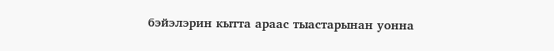бэйэлэрин кытта араас тыастарынан уонна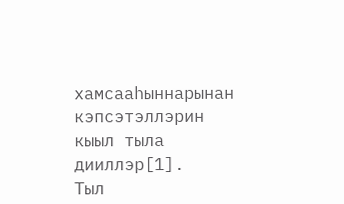хамсааhыннарынан кэпсэтэллэрин кыыл тыла дииллэр[1].
Тыл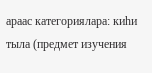араас категориялара: киһи тыла (предмет изучения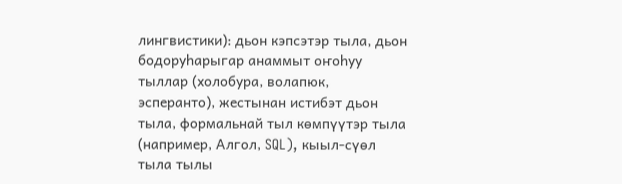лингвистики): дьон кэпсэтэр тыла, дьон бодоруһарыгар анаммыт оҥоһуу тыллар (холобура, волапюк, эсперанто), жестынан истибэт дьон тыла, формальнай тыл көмпүүтэр тыла (например, Алгол, SQL), кыыл-сүөл тыла тылы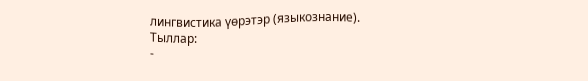лингвистика үөрэтэр (языкознание).
Тыллар:
-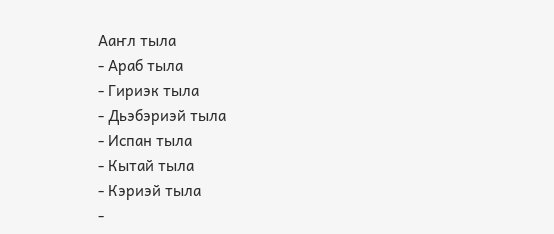Ааҥл тыла
- Араб тыла
- Гириэк тыла
- Дьэбэриэй тыла
- Испан тыла
- Кытай тыла
- Кэриэй тыла
-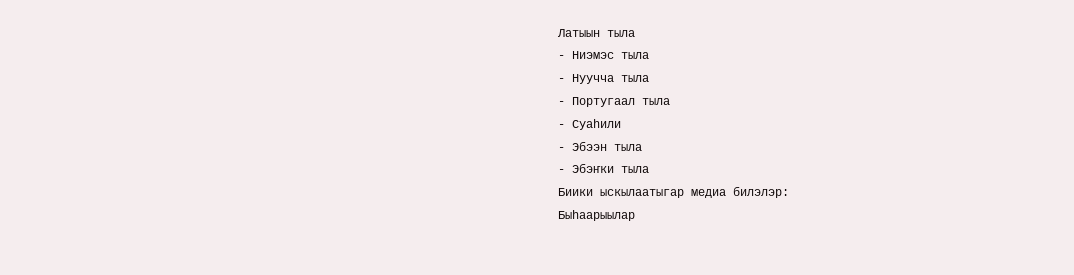Латыын тыла
- Ниэмэс тыла
- Нуучча тыла
- Португаал тыла
- Суаhили
- Эбээн тыла
- Эбэҥки тыла
Биики ыскылаатыгар медиа билэлэр:
Быһаарыылар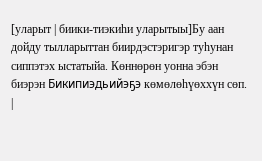[уларыт | биики-тиэкиһи уларытыы]Бу аан дойду тылларыттан биирдэстэригэр туһунан сиппэтэх ыстатыйа. Көннөрөн уонна эбэн биэрэн Бикипиэдьийэҕэ көмөлөһүөххүн сөп. |